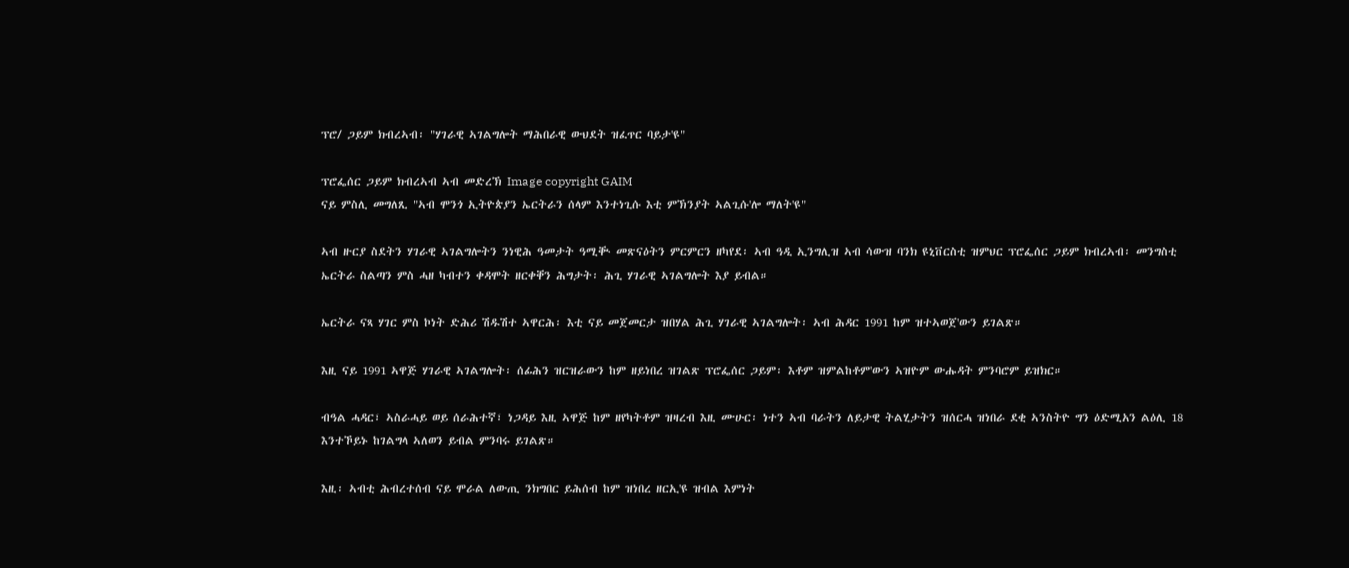ፕሮ/ ጋይም ክብረኣብ፡ "ሃገራዊ ኣገልግሎት ማሕበራዊ ውህደት ዝፈጥር ባይታ'ዩ"

ፕሮፌሰር ጋይም ክብረኣብ ኣብ መድረኽ Image copyright GAIM
ናይ ምስሊ መግለጺ "ኣብ ሞንጎ ኢትዮጵያን ኤርትራን ሰላም እንተነጊሱ እቲ ምኽንያት ኣልጊሱ'ሎ ማለት'ዩ"

ኣብ ዙርያ ስደትን ሃገራዊ ኣገልግሎትን ንነዊሕ ዓመታት ዓሚቚ መጽናዕትን ምርምርን ዘካየደ፡ ኣብ ዓዲ ኢንግሊዝ ኣብ ሳውዝ ባንክ ዩኒቨርስቲ ዝምህር ፕሮፌሰር ጋይም ክብረኣብ፡ መንግስቲ ኤርትራ ስልጣን ምስ ሓዘ ካብተን ቀዳሞት ዘርቀቐን ሕግታት፡ ሕጊ ሃገራዊ ኣገልግሎት እያ ይብል።

ኤርትራ ናጻ ሃገር ምስ ኮነት ድሕሪ ሽዱሽተ ኣዋርሕ፡ እቲ ናይ መጀመርታ ዝበሃል ሕጊ ሃገራዊ ኣገልግሎት፡ ኣብ ሕዳር 1991 ከም ዝተኣወጀ'ውን ይገልጽ።

እዚ ናይ 1991 ኣዋጅ ሃገራዊ ኣገልግሎት፡ ሰፊሕን ዝርዝራውን ከም ዘይነበረ ዝገልጽ ፕሮፌሰር ጋይም፡ እቶም ዝምልከቶም'ውን ኣዝዮም ውሑዳት ምንባሮም ይዝክር።

ብዓል ሓዳር፣ ኣስራሓይ ወይ ሰራሕተኛ፣ ነጋዳይ እዚ ኣዋጅ ከም ዘየካትቶም ዝዛረብ እዚ ሙሁር፡ ነተን ኣብ ባራትን ለይታዊ ትልሂታትን ዝሰርሓ ዝነበራ ደቂ ኣንስትዮ ግን ዕድሚአን ልዕሊ 18 እንተኾይኑ ከገልግላ ኣለወን ይብል ምንባሩ ይገልጽ።

እዚ፡ ኣብቲ ሕብረተሰብ ናይ ሞራል ለውጢ ንክግበር ይሕሰብ ከም ዝነበረ ዘርኢ'ዩ ዝብል እምነት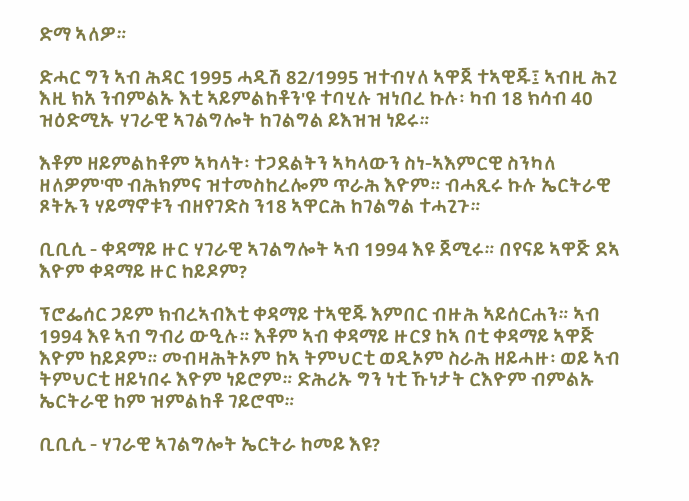ድማ ኣለዎ።

ድሓር ግን ኣብ ሕዳር 1995 ሓዲሽ 82/1995 ዝተብሃለ ኣዋጀ ተኣዊጁ፤ ኣብዚ ሕጊ እዚ ክአ ንብምልኡ እቲ ኣይምልከቶን'ዩ ተባሂሉ ዝነበረ ኩሉ፡ ካብ 18 ክሳብ 40 ዝዕድሚኡ ሃገራዊ ኣገልግሎት ከገልግል ይእዝዝ ነይሩ።

እቶም ዘይምልከቶም ኣካላት፡ ተጋደልትን ኣካላውን ስነ-ኣእምርዊ ስንካለ ዘለዎም'ሞ ብሕክምና ዝተመስከረሎም ጥራሕ እዮም። ብሓጺሩ ኩሉ ኤርትራዊ ጾትኡን ሃይማኖቱን ብዘየገድስ ን18 ኣዋርሕ ከገልግል ተሓጊጉ።

ቢቢሲ - ቀዳማይ ዙር ሃገራዊ ኣገልግሎት ኣብ 1994 እዩ ጀሚሩ። በየናይ ኣዋጅ ደኣ እዮም ቀዳማይ ዙር ከይዶም?

ፕሮፌሰር ጋይም ክብረኣብእቲ ቀዳማይ ተኣዊጁ እምበር ብዙሕ ኣይሰርሐን። ኣብ 1994 እዩ ኣብ ግብሪ ውዒሉ። እቶም ኣብ ቀዳማይ ዙርያ ከኣ በቲ ቀዳማይ ኣዋጅ እዮም ከይዶም። መብዛሕትኦም ከኣ ትምህርቲ ወዲኦም ስራሕ ዘይሓዙ፡ ወይ ኣብ ትምህርቲ ዘይነበሩ እዮም ነይሮም። ድሕሪኡ ግን ነቲ ኹነታት ርእዮም ብምልኡ ኤርትራዊ ከም ዝምልከቶ ገይሮሞ።

ቢቢሲ - ሃገራዊ ኣገልግሎት ኤርትራ ከመይ እዩ?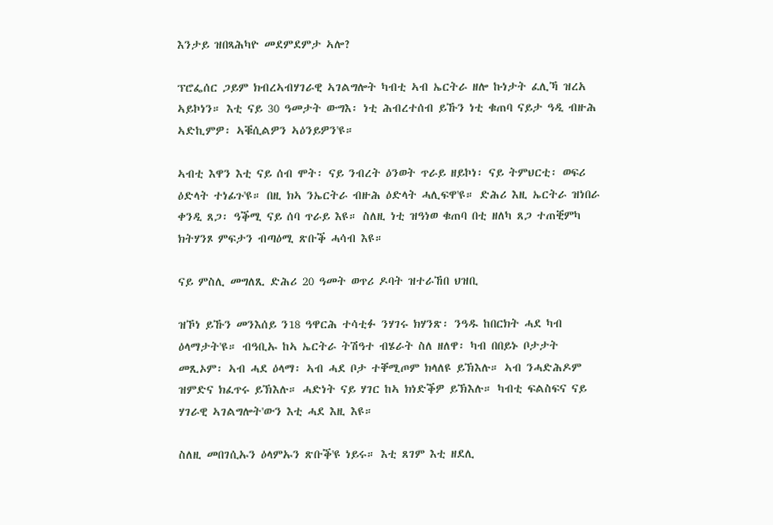እንታይ ዝበጻሕካዮ መደምደምታ ኣሎ?

ፕሮፌሰር ጋይም ክብረኣብሃገራዊ ኣገልግሎት ካብቲ ኣብ ኤርትራ ዘሎ ኩነታት ፈሊኻ ዝረአ ኣይኮነን። እቲ ናይ 30 ዓመታት ውግእ፡ ነቲ ሕብረተሰብ ይኹን ነቲ ቁጠባ ናይታ ዓዲ ብዙሕ ኣድኪምዎ፡ ኣቑሲልዎን ኣዕንይዎን'ዩ።

ኣብቲ እዋን እቲ ናይ ሰብ ሞት፡ ናይ ንብረት ዕንወት ጥራይ ዘይኮነ፡ ናይ ትምህርቲ፡ ወፍሪ ዕድላት ተነፊጉ'ዩ። በዚ ክኣ ንኤርትራ ብዙሕ ዕድላት ሓሊፍዋ'ዩ። ድሕሪ እዚ ኤርትራ ዝነበራ ቀንዲ ጸጋ፡ ዓቕሚ ናይ ሰባ ጥራይ እዩ። ስለዚ ነቲ ዝዓነወ ቁጠባ በቲ ዘለካ ጸጋ ተጠቒምካ ክትሃንጾ ምፍታን ብጣዕሚ ጽቡቕ ሓሳብ እዩ።

ናይ ምስሊ መግለጺ ድሕሪ 20 ዓመት ወጥሪ ዶባት ዝተራኸበ ህዝቢ

ዝኾነ ይኹን መንእሰይ ን18 ዓዋርሕ ተሳቲፉ ንሃገሩ ክሃንጽ፡ ንዓዱ ከበርክት ሓደ ካብ ዕላማታት'ዩ። ብዓቢኡ ከኣ ኤርትራ ትሽዓተ ብሄራት ስለ ዘለዋ፡ ካብ በበይኑ ቦታታት መጺኦም፡ ኣብ ሓደ ዕላማ፡ ኣብ ሓደ ቦታ ተቐሚጦም ክላለዩ ይኽእሉ። ኣብ ንሓድሕዶም ዝምድና ክፈጥሩ ይኽእሉ። ሓድነት ናይ ሃገር ከኣ ክነድቕዎ ይኽእሉ። ካብቲ ፍልስፍና ናይ ሃገራዊ ኣገልግሎት'ውን እቲ ሓደ እዚ እዩ።

ስለዚ መበገሲኡን ዕላምኡን ጽቡቕ'ዩ ነይሩ። እቲ ጸገም እቲ ዘደሊ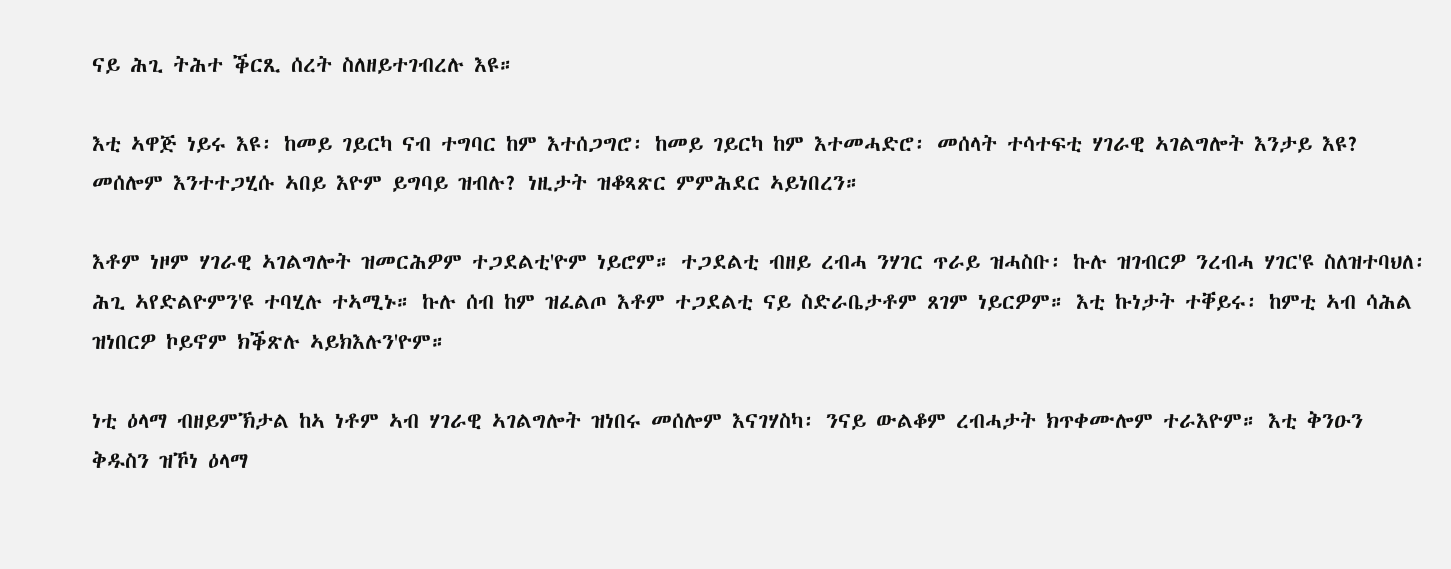ናይ ሕጊ ትሕተ ቕርጺ ሰረት ስለዘይተገብረሉ እዩ።

እቲ ኣዋጅ ነይሩ እዩ፡ ከመይ ገይርካ ናብ ተግባር ከም እተሰጋግሮ፡ ከመይ ገይርካ ከም እተመሓድሮ፡ መሰላት ተሳተፍቲ ሃገራዊ ኣገልግሎት እንታይ እዩ? መሰሎም እንተተጋሂሱ ኣበይ እዮም ይግባይ ዝብሉ? ነዚታት ዝቆጻጽር ምምሕደር ኣይነበረን።

እቶም ነዞም ሃገራዊ ኣገልግሎት ዝመርሕዎም ተጋደልቲ'ዮም ነይሮም። ተጋደልቲ ብዘይ ረብሓ ንሃገር ጥራይ ዝሓስቡ፡ ኩሉ ዝገብርዎ ንረብሓ ሃገር'ዩ ስለዝተባህለ፡ ሕጊ ኣየድልዮምን'ዩ ተባሂሉ ተኣሚኑ። ኩሉ ሰብ ከም ዝፈልጦ እቶም ተጋደልቲ ናይ ስድራቤታቶም ጸገም ነይርዎም። እቲ ኩነታት ተቐይሩ፡ ከምቲ ኣብ ሳሕል ዝነበርዎ ኮይኖም ክቕጽሉ ኣይክእሉን'ዮም።

ነቲ ዕላማ ብዘይምኽታል ከኣ ነቶም ኣብ ሃገራዊ ኣገልግሎት ዝነበሩ መሰሎም እናገሃስካ፡ ንናይ ውልቆም ረብሓታት ክጥቀሙሎም ተራእዮም። እቲ ቅንዑን ቅዱስን ዝኾነ ዕላማ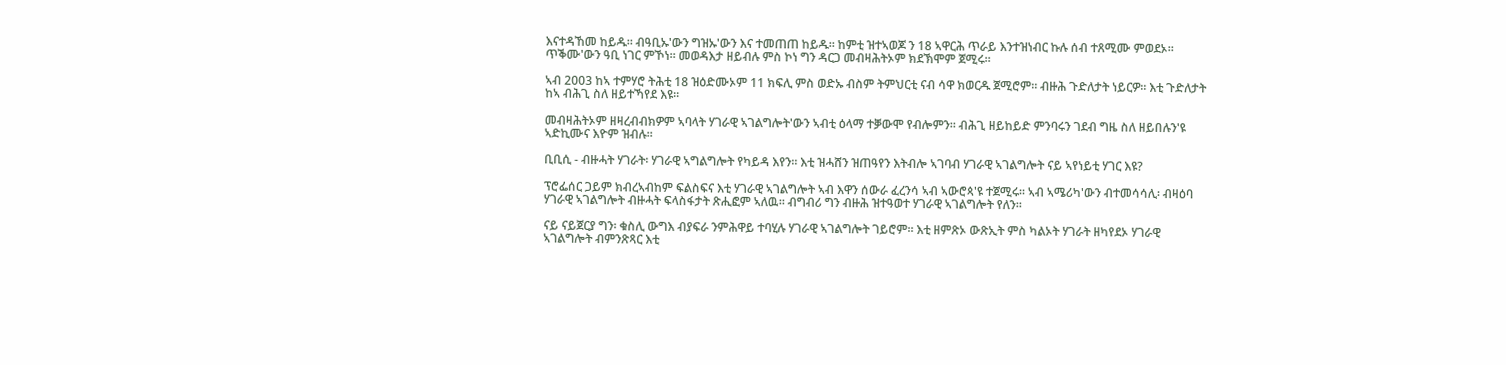እናተዳኸመ ከይዱ። ብዓቢኡ'ውን ግዝኡ'ውን እና ተመጠጠ ከይዱ። ከምቲ ዝተኣወጆ ን 18 ኣዋርሕ ጥራይ እንተዝነብር ኩሉ ሰብ ተጸሚሙ ምወደኦ። ጥቕሙ'ውን ዓቢ ነገር ምኾነ። መወዳእታ ዘይብሉ ምስ ኮነ ግን ዳርጋ መብዛሕትኦም ክደኽሞም ጀሚሩ።

ኣብ 2003 ከኣ ተምሃሮ ትሕቲ 18 ዝዕድሙኦም 11 ክፍሊ ምስ ወድኡ ብስም ትምህርቲ ናብ ሳዋ ክወርዱ ጀሚሮም። ብዙሕ ጉድለታት ነይርዎ። እቲ ጉድለታት ከኣ ብሕጊ ስለ ዘይተኻየደ እዩ።

መብዛሕትኦም ዘዛረብብክዎም ኣባላት ሃገራዊ ኣገልግሎት'ውን ኣብቲ ዕላማ ተቓውሞ የብሎምን። ብሕጊ ዘይከይድ ምንባሩን ገደብ ግዜ ስለ ዘይበሉን'ዩ ኣድኪሙና እዮም ዝብሉ።

ቢቢሲ - ብዙሓት ሃገራት፡ ሃገራዊ ኣግልግሎት የካይዳ እየን። እቲ ዝሓሸን ዝጠዓየን እትብሎ ኣገባብ ሃገራዊ ኣገልግሎት ናይ ኣየነይቲ ሃገር እዩ?

ፕሮፌሰር ጋይም ክብረኣብከም ፍልስፍና እቲ ሃገራዊ ኣገልግሎት ኣብ እዋን ሰውራ ፈረንሳ ኣብ ኣውሮጳ'ዩ ተጀሚሩ። ኣብ ኣሜሪካ'ውን ብተመሳሳሊ፡ ብዛዕባ ሃገራዊ ኣገልግሎት ብዙሓት ፍላስፋታት ጽሒፎም ኣለዉ። ብግብሪ ግን ብዙሕ ዝተዓወተ ሃገራዊ ኣገልግሎት የለን።

ናይ ናይጀርያ ግን፡ ቁስሊ ውግእ ብያፍራ ንምሕዋይ ተባሂሉ ሃገራዊ ኣገልግሎት ገይሮም። እቲ ዘምጽኦ ውጽኢት ምስ ካልኦት ሃገራት ዘካየደኦ ሃገራዊ ኣገልግሎት ብምንጽጻር እቲ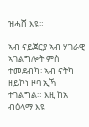ዝሓሸ እዩ።

ኣብ ናይጀርያ ኣብ ሃገራዊ ኣገልግሎት ምስ ተመደብካ፡ ኣብ ናትካ ዘይኮነ ዞባ ኢኻ ተገልግል። እዚ ከአ ብዕላማ እዩ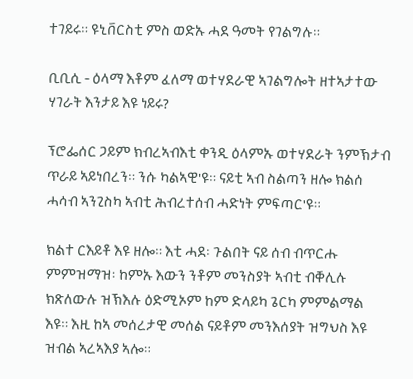ተገይሩ። ዩኒቨርስቲ ምስ ወድኡ ሓደ ዓመት የገልግሉ።

ቢቢሲ - ዕላማ እቶም ፈለማ ወተሃደራዊ ኣገልግሎት ዘተኣታተው ሃገራት እንታይ እዩ ነይሩ?

ፕሮፌሰር ጋይም ክብረኣብእቲ ቀንዲ ዕላምኡ ወተሃደራት ንምኽታብ ጥራይ ኣይነበረን። ንሱ ካልኣዊ'ዩ። ናይቲ ኣብ ስልጣን ዘሎ ክልሰ ሓሳብ ኣንጊስካ ኣብቲ ሕብረተሰብ ሓድነት ምፍጣር'ዩ።

ክልተ ርእይቶ እዩ ዘሎ። እቲ ሓደ፡ ጉልበት ናይ ሰብ ብጥርሑ ምምዝማዝ፡ ከምኡ እውን ንቶም መንስያት ኣብቲ ብቐሊሉ ክጽለውሉ ዝኽእሉ ዕድሚኦም ከም ድላይካ ጌርካ ምምልማል እዩ። እዚ ከኣ መሰረታዊ መሰል ናይቶም መንእሰያት ዝግህስ እዩ ዝብል ኣረኣእያ ኣሎ።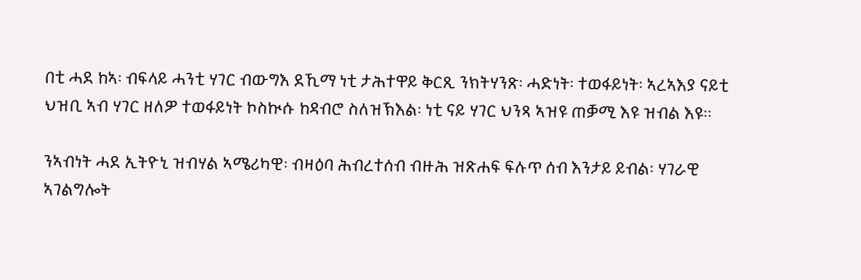በቲ ሓደ ከኣ፡ ብፍላይ ሓንቲ ሃገር ብውግእ ደኺማ ነቲ ታሕተዋይ ቅርጺ ንክትሃንጽ፡ ሓድነት፡ ተወፋይነት፡ ኣረኣእያ ናይቲ ህዝቢ ኣብ ሃገር ዘለዎ ተወፋይነት ኮስኲሱ ከዳብሮ ስለዝኽእል፡ ነቲ ናይ ሃገር ህንጻ ኣዝዩ ጠቓሚ እዩ ዝብል እዩ።

ንኣብነት ሓደ ኢትዮኒ ዝብሃል ኣሜሪካዊ፡ ብዛዕባ ሕብረተሰብ ብዙሕ ዝጽሐፍ ፍሉጥ ሰብ እንታይ ይብል፡ ሃገራዊ ኣገልግሎት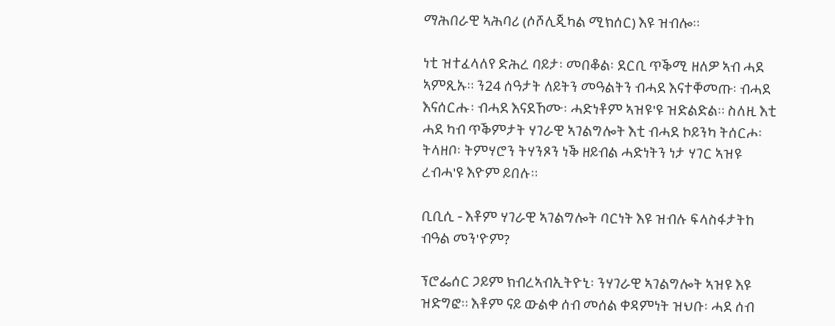ማሕበራዊ ኣሕባሪ (ሶሾሊጂካል ሚክሰር) እዩ ዝብሎ።

ነቲ ዝተፈላለየ ድሕረ ባይታ፡ መበቆል፡ ደርቢ ጥቕሚ ዘለዎ ኣብ ሓደ ኣምጺኡ። ን24 ሰዓታት ለይትን መዓልትን ብሓደ እናተቐመጡ፡ ብሓደ እናሰርሑ፡ ብሓደ እናደኸሙ፡ ሓድነቶም ኣዝዩ'ዩ ዝድልድል። ስለዚ እቲ ሓደ ካብ ጥቕምታት ሃገራዊ ኣገልግሎት እቲ ብሓደ ኮይንካ ትሰርሖ፡ ትላዘቦ፡ ትምሃሮን ትሃንጾን ነቕ ዘይብል ሓድነትን ነታ ሃገር ኣዝዩ ረብሓ'ዩ እዮም ይበሉ።

ቢቢሲ - እቶም ሃገራዊ ኣገልግሎት ባርነት እዩ ዝብሉ ፍላስፋታትከ ብዓል መን'ዮም?

ፕሮፌሰር ጋይም ክብረኣብኢትዮኒ፡ ንሃገራዊ ኣገልግሎት ኣዝዩ እዩ ዝድግፎ። እቶም ናይ ውልቀ ሰብ መሰል ቀዳምነት ዝህቡ፡ ሓደ ሰብ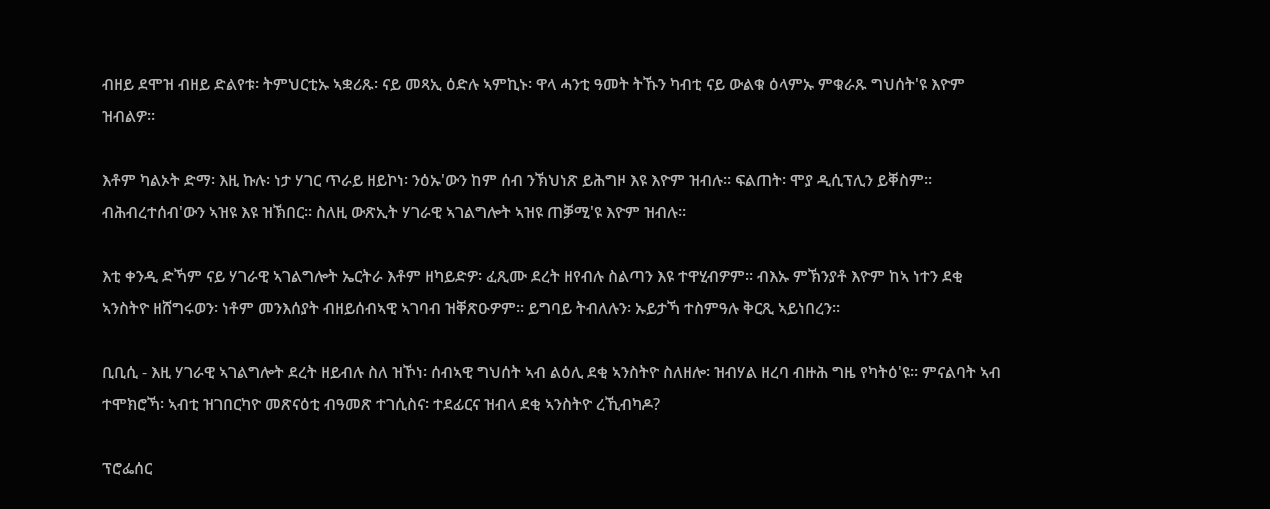ብዘይ ደሞዝ ብዘይ ድልየቱ፡ ትምህርቲኡ ኣቋሪጹ፡ ናይ መጻኢ ዕድሉ ኣምኪኑ፡ ዋላ ሓንቲ ዓመት ትኹን ካብቲ ናይ ውልቁ ዕላምኡ ምቁራጹ ግህሰት'ዩ እዮም ዝብልዎ።

እቶም ካልኦት ድማ፡ እዚ ኩሉ፡ ነታ ሃገር ጥራይ ዘይኮነ፡ ንዕኡ'ውን ከም ሰብ ንኽህነጽ ይሕግዞ እዩ እዮም ዝብሉ። ፍልጠት፡ ሞያ ዲሲፕሊን ይቐስም። ብሕብረተሰብ'ውን ኣዝዩ እዩ ዝኽበር። ስለዚ ውጽኢት ሃገራዊ ኣገልግሎት ኣዝዩ ጠቓሚ'ዩ እዮም ዝብሉ።

እቲ ቀንዲ ድኻም ናይ ሃገራዊ ኣገልግሎት ኤርትራ እቶም ዘካይድዎ፡ ፈጺሙ ደረት ዘየብሉ ስልጣን እዩ ተዋሂብዎም። ብእኡ ምኽንያቶ እዮም ከኣ ነተን ደቂ ኣንስትዮ ዘሸግሩወን፡ ነቶም መንእሰያት ብዘይሰብኣዊ ኣገባብ ዝቐጽዑዎም። ይግባይ ትብለሉን፡ ኡይታኻ ተስምዓሉ ቅርጺ ኣይነበረን።

ቢቢሲ - እዚ ሃገራዊ ኣገልግሎት ደረት ዘይብሉ ስለ ዝኾነ፡ ሰብኣዊ ግህሰት ኣብ ልዕሊ ደቂ ኣንስትዮ ስለዘሎ፡ ዝብሃል ዘረባ ብዙሕ ግዜ የካትዕ'ዩ። ምናልባት ኣብ ተሞክሮኻ፡ ኣብቲ ዝገበርካዮ መጽናዕቲ ብዓመጽ ተገሲስና፡ ተደፊርና ዝብላ ደቂ ኣንስትዮ ረኺብካዶ?

ፕሮፌሰር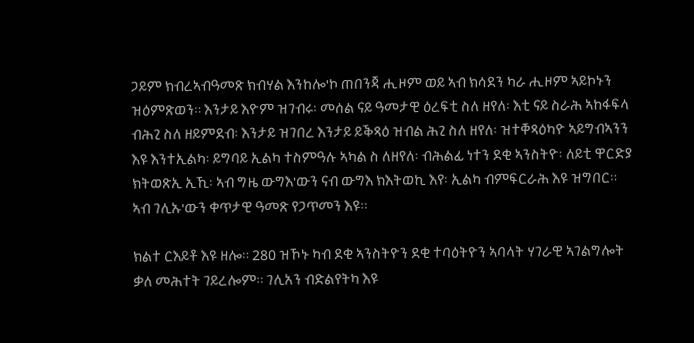ጋይም ክብረኣብዓመጽ ክብሃል እንከሎ'ኮ ጠበንጃ ሒዞም ወይ ኣብ ክሳደን ካራ ሒዞም ኣይኮኑን ዝዕምጽወን። እንታይ እዮም ዝገብሩ፡ መሰል ናይ ዓመታዊ ዕረፍቲ ስለ ዘየለ፡ እቲ ናይ ስራሕ ኣከፋፍላ ብሕጊ ስለ ዘይምደብ፡ እንታይ ዝገበረ እንታይ ይቕጻዕ ዝብል ሕጊ ስለ ዘየለ፡ ዝተቐጻዕካዮ ኣይግብኣንን እዩ እንተኢልካ፡ ይግባይ ኢልካ ተስምዓሉ ኣካል ስ ለዘየለ፡ ብሕልፊ ነተን ደቂ ኣንስትዮ፡ ለይቲ ዋርድያ ክትወጽኢ ኢኺ፡ ኣብ ግዜ ውግእ'ውን ናብ ውግእ ክእትወኪ እየ፡ ኢልካ ብምፍርራሕ እዩ ዝግበር። ኣብ ገሊኡ'ውን ቀጥታዊ ዓመጽ የጋጥመን እዩ።

ክልተ ርእይቶ እዩ ዘሎ። 280 ዝኾኑ ካብ ደቂ ኣንስትዮን ደቂ ተባዕትዮን ኣባላት ሃገራዊ ኣገልግሎት ቃለ መሕተት ገይረሎም። ገሊአን ብድልየትካ እዩ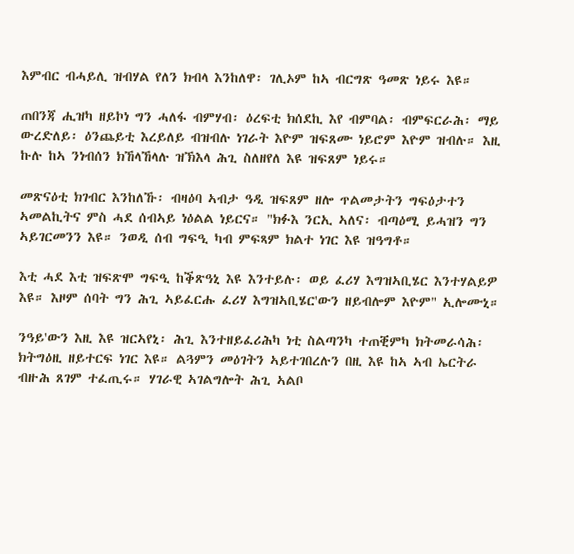እምብር ብሓይሊ ዝብሃል የለን ክብላ እንከለዋ፡ ገሊኦም ከኣ ብርግጽ ዓመጽ ነይሩ እዩ።

ጠበንጃ ሒዝካ ዘይኮነ ግን ሓለፋ ብምሃብ፡ ዕረፍቲ ክሰደኪ እየ ብምባል፡ ብምፍርራሕ፡ ማይ ውረድለይ፡ ዕንጨይቲ እረይለይ ብዝብሉ ነገራት እዮም ዝፍጸሙ ነይሮም እዮም ዝብሉ። እዚ ኩሉ ከኣ ንነብሰን ክኸላኸላሉ ዝኽእላ ሕጊ ስለዘየለ እዩ ዝፍጸም ነይሩ።

መጽናዕቲ ክገብር እንከለኹ፡ ብዛዕባ ኣብታ ዓዲ ዝፍጸም ዘሎ ጥልመታትን ግፍዕታተን ኣመልኪትና ምስ ሓደ ሰብኣይ ነዕልል ነይርና። "ክፉእ ንርኢ ኣለና፡ ብጣዕሚ ይሓዝን ግን ኣይገርመንን እዩ። ንወዲ ሰብ ግፍዒ ካብ ምፍጻም ክልተ ነገር እዩ ዝዓግቶ።

እቲ ሓደ እቲ ዝፍጽሞ ግፍዒ ከቕጽዓኒ እዩ እንተይሉ፡ ወይ ፈሪሃ እግዝኣቢሄር እንተሃልይዎ እዩ። እዞም ሰባት ግን ሕጊ ኣይፈርሑ ፈሪሃ እግዝኣቢሄር'ውን ዘይብሎም እዮም" ኢሎሙኒ።

ንዓይ'ውን እዚ እዩ ዝርኣየኒ፡ ሕጊ እንተዘይፈሪሕካ ነቲ ስልጣንካ ተጠቒምካ ክትመራሳሕ፡ ክትግዕዚ ዘይተርፍ ነገር እዩ። ልጓምን መዕገትን ኣይተገበረሉን በዚ እዩ ከኣ ኣብ ኤርትራ ብዙሕ ጸገም ተፈጢሩ። ሃገራዊ ኣገልግሎት ሕጊ ኣልቦ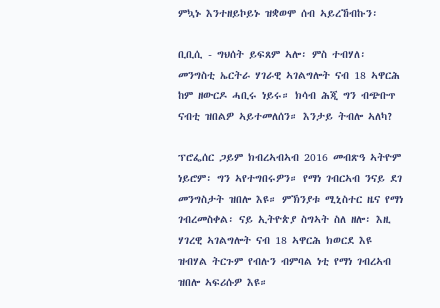ምኳኑ እንተዘይኮይኑ ዝቋወሞ ሰብ ኣይረኸብኩን፡

ቢቢሲ - ግህሰት ይፍጸም ኣሎ፡ ምስ ተብሃለ፡ መንግስቲ ኤርትራ ሃገራዊ ኣገልግሎት ናብ 18 ኣዋርሕ ከም ዘውርዶ ሓቢሩ ነይሩ። ክሳብ ሕጂ ግን ብጭቡጥ ናብቲ ዝበልዎ ኣይተመለሰን። እንታይ ትብሎ ኣለካ?

ፕሮፌሰር ጋይም ክብረኣብኣብ 2016 መብጽዓ ኣትዮም ነይሮም፡ ግን ኣየተግበሩዎን። የማነ ገብርኣብ ንናይ ደገ መንግስታት ዝበሎ እዩ። ምኽንያቱ ሚኒስተር ዜና የማነ ገብረመስቀል፡ ናይ ኢትዮጵያ ስግኣት ስለ ዘሎ፡ እዚ ሃገረዊ ኣገልግሎት ናብ 18 ኣዋርሕ ክወርደ እዩ ዝብሃል ትርጉም የብሉን ብምባል ነቲ የማነ ገብረኣብ ዝበሎ ኣፍሪሱዎ እዩ።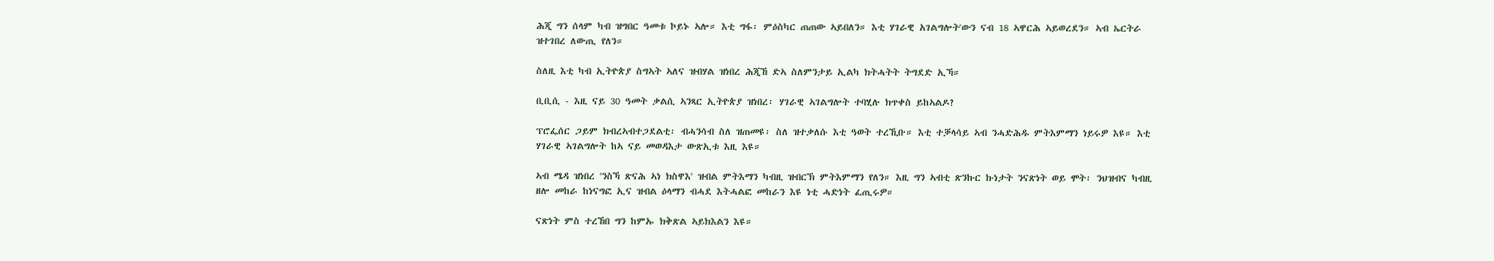ሕጂ ግን ሰላም ካብ ዝግበር ዓመቱ ኮይኑ ኣሎ። እቲ ግፋ፡ ምዕስካር ጠጠው ኣይበለን። እቲ ሃገራዊ አገልግሎት'ውን ናብ 18 ኣዋርሕ ኣይወረደን። ኣብ ኤርትራ ዝተገበረ ለውጢ የለን።

ስለዚ እቲ ካብ ኢትዮጵያ ስግኣት ኣለና ዝብሃል ዝነበረ ሕጂኸ ድኣ ስለምንታይ ኢልካ ክትሓትት ትግደድ ኢኻ።

ቢቢሲ - እዚ ናይ 30 ዓመት ቃልሲ ኣንጻር ኢትዮጵያ ዝነበረ፡ ሃገራዊ ኣገልግሎት ተባሂሉ ክጥቀስ ይከኣልዶ?

ፕሮፌሰር ጋይም ክብረኣብተጋደልቲ፡ ብሓንሳብ ስለ ዝጠመዩ፡ ስለ ዝተቃለሱ እቲ ዓወት ተረኺቡ። እቲ ተቓላሳይ ኣብ ንሓድሕዱ ምትእምማን ነይሩዎ እዩ። እቲ ሃገራዊ ኣገልግሎት ከኣ ናይ መወዳእታ ውጽኢቱ እዚ እዩ።

ኣብ ሜዳ ዝነበረ 'ንስኻ ጽናሕ ኣነ ክስዋእ' ዝብል ምትእማን ካብዚ ዝብርኽ ምትእምማን የለን። እዚ ግን ኣብቲ ጽንኩር ኩነታት ንናጽነት ወይ ሞት፡ ንህዝብና ካብዚ ዘሎ መከራ ከነናግፎ ኢና ዝብል ዕላማን ብሓደ እትሓልፎ መከራን እዩ ነቲ ሓድነት ፈጢሩዎ።

ናጽነት ምስ ተረኸበ ግን ከምኡ ክቅጽል ኣይክእልን እዩ።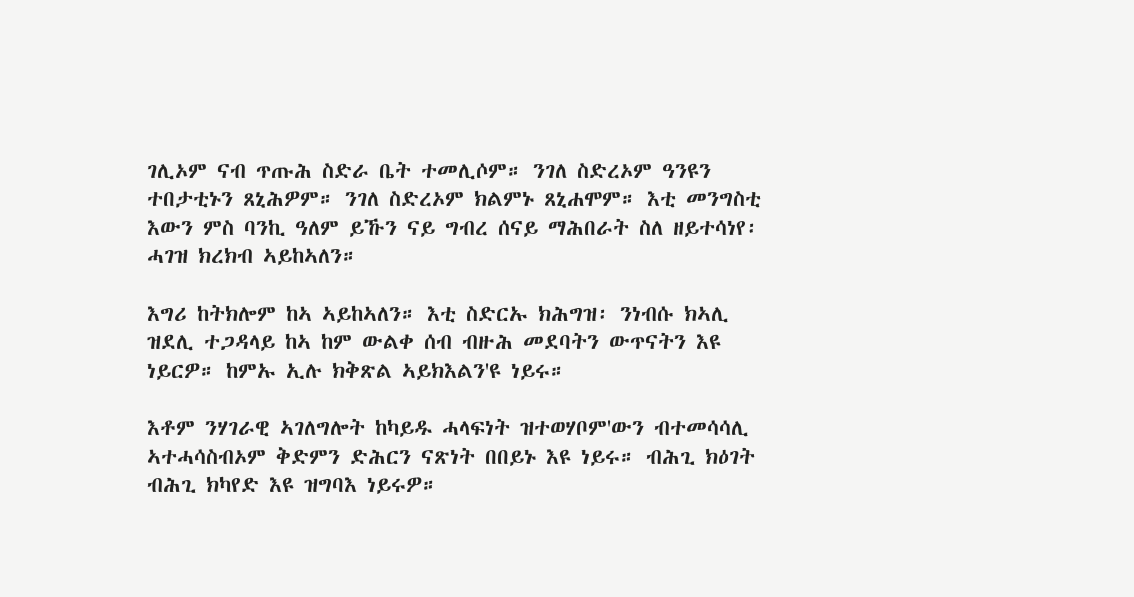ገሊኦም ናብ ጥጡሕ ስድራ ቤት ተመሊሶም። ንገለ ስድረኦም ዓንዩን ተበታቲኑን ጸኒሕዎም። ንገለ ስድረኦም ክልምኑ ጸኒሐሞም። እቲ መንግስቲ እውን ምስ ባንኪ ዓለም ይኹን ናይ ግብረ ሰናይ ማሕበራት ስለ ዘይተሳነየ፡ ሓገዝ ክረክብ ኣይከኣለን።

እግሪ ከትክሎም ከኣ ኣይከኣለን። እቲ ስድርኡ ክሕግዝ፡ ንነብሱ ክኣሊ ዝደሊ ተጋዳላይ ከኣ ከም ውልቀ ሰብ ብዙሕ መደባትን ውጥናትን እዩ ነይርዎ። ከምኡ ኢሉ ክቅጽል ኣይክእልን'ዩ ነይሩ።

እቶም ንሃገራዊ ኣገለግሎት ከካይዱ ሓላፍነት ዝተወሃቦም'ውን ብተመሳሳሊ ኣተሓሳስብኦም ቅድምን ድሕርን ናጽነት በበይኑ እዩ ነይሩ። ብሕጊ ክዕገት ብሕጊ ክካየድ እዩ ዝግባእ ነይሩዎ።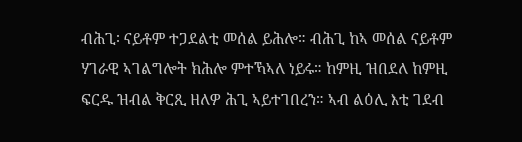ብሕጊ፡ ናይቶም ተጋደልቲ መሰል ይሕሎ። ብሕጊ ከኣ መሰል ናይቶም ሃገራዊ ኣገልግሎት ክሕሎ ምተኻኣለ ነይሩ። ከምዚ ዝበደለ ከምዚ ፍርዱ ዝብል ቅርጺ ዘለዎ ሕጊ ኣይተገበረን። ኣብ ልዕሊ እቲ ገደብ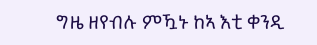ግዜ ዘየብሉ ምዃኑ ከኣ እቲ ቀንዲ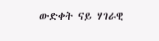ውድቀት ናይ ሃገራዊ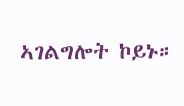ኣገልግሎት ኮይኑ።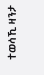ተወሳኺ ዛንታ